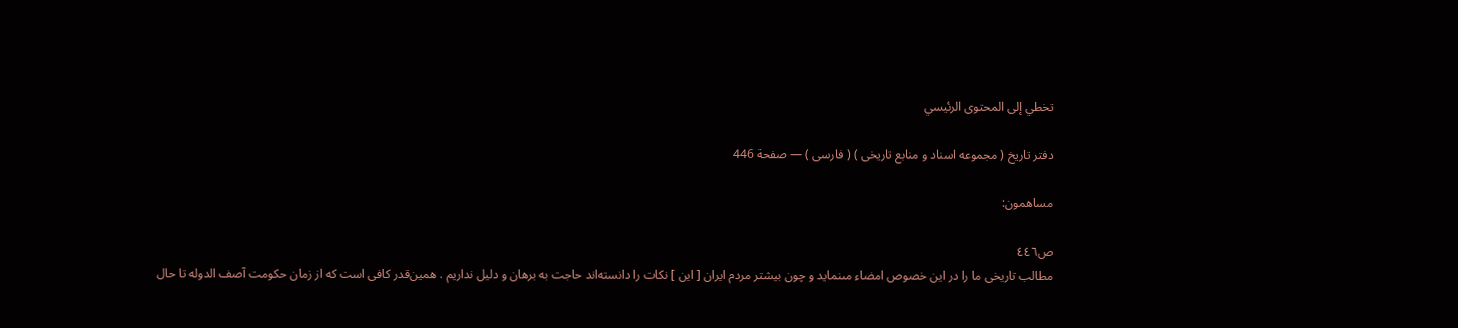تخطي إلى المحتوى الرئيسي

دفتر تاريخ ( مجموعه اسناد و منابع تاريخى ) ( فارسى ) — صفحة 446

مساهمون:

ص٤٤٦
مطالب تاريخى ما را در اين خصوص امضاء مىنمايد و چون بيشتر مردم ايران [ اين ] نكات را دانسته‌اند حاجت به برهان و دليل نداريم . همين‌قدر كافى است كه از زمان حكومت آصف الدوله تا حال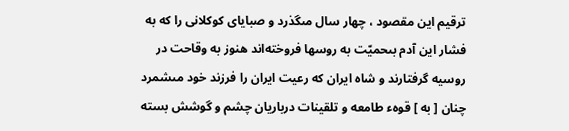ترقيم اين مقصود ، چهار سال مىگذرد و صباياى كوكلانى را كه به فشار اين آدم بىحميّت به روسها فروخته‌اند هنوز به وقاحت در روسيه گرفتارند و شاه ايران كه رعيت ايران را فرزند خود مىشمرد چنان [ به ] قوهء طامعه و تلقينات درباريان چشم و گوشش بسته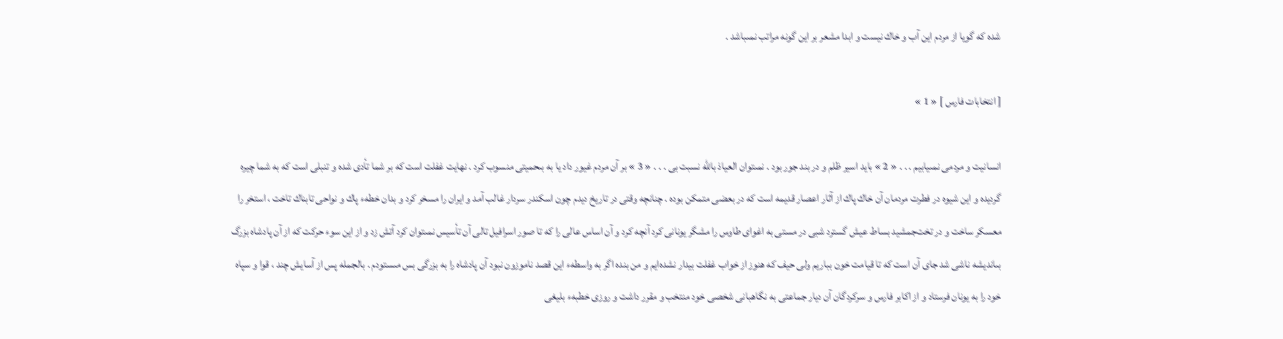شده كه گويا از مردم اين آب و خاك نيست و ابدا مشعر بر اين گونه مراتب نمىباشد .

[ انتخابات فارس ] « 1 »

انسانيت و مردمى نمىيابيم . . . « 2 » بايد اسير ظلم و در بند جور بود . نمىتوان العياذ باللّه نسبت بى . . . « 3 » بر آن مردم غيور داد يا به بىحميتى منسوب كرد . نهايت غفلت است كه بر شما تأدى شده و تنبلى است كه به شما چيره گرديده و اين شيوه در فطرت مردمان آن خاك پاك از آثار اعصار قديمه است كه در بعضى متمكن بوده . چنانچه وقتى در تاريخ ديدم چون اسكندر سردار غالب آمد و ايران را مسخر كرد و بدان خطهء پاك و نواحى تابناك تاخت ، استخر را معسكر ساخت و در تخت‌جمشيد بساط عيش گسترد شبى در مستى به اغواى طاوس را مشگر يونانى كرد آنچه كرد و آن اساس عالى را كه تا صور اسرافيل تالى آن تأسيس نمىتوان كرد آتش زد و از اين سوء حركت كه از آن پادشاه بزرگ بىانديشه ناشى شد جاى آن است كه تا قيامت خون بباريم ولى حيف كه هنوز از خواب غفلت بيدار نشده‌ايم و من بنده اگر به واسطهء اين قصد ناموزون نبود آن پادشاه را به بزرگى بس مىستودم . بالجمله پس از آسايش چند ، قوا و سپاه خود را به يونان فرستاد و از اكابر فارس و سركردگان آن ديار جماعتى به نگاهبانى شخصى خود منتخب و مقرر داشت و روزى خطبهء بليغى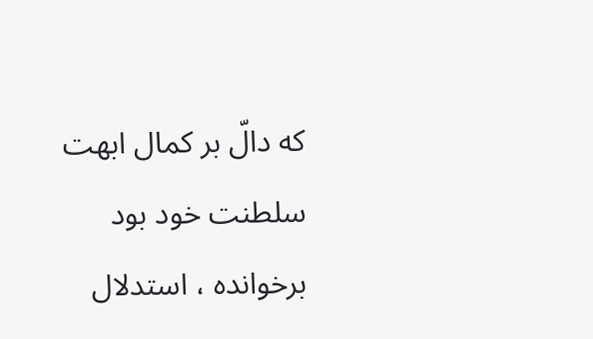كه دالّ بر كمال ابهت سلطنت خود بود برخوانده ، استدلال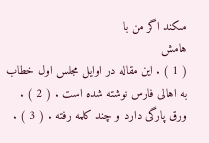مىكند اگر من با
هامش
( 1 ) . اين مقاله در اوايل مجلس اول خطاب به اهالى فارس نوشته شده است . ( 2 ) . ورق پارگى دارد و چند كلمه رفته . ( 3 ) .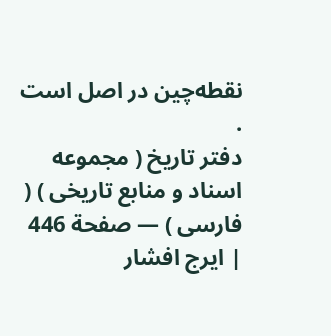نقطه‌چين در اصل است .
دفتر تاريخ ( مجموعه اسناد و منابع تاريخى ) ( فارسى ) — صفحة 446 | ايرج افشار